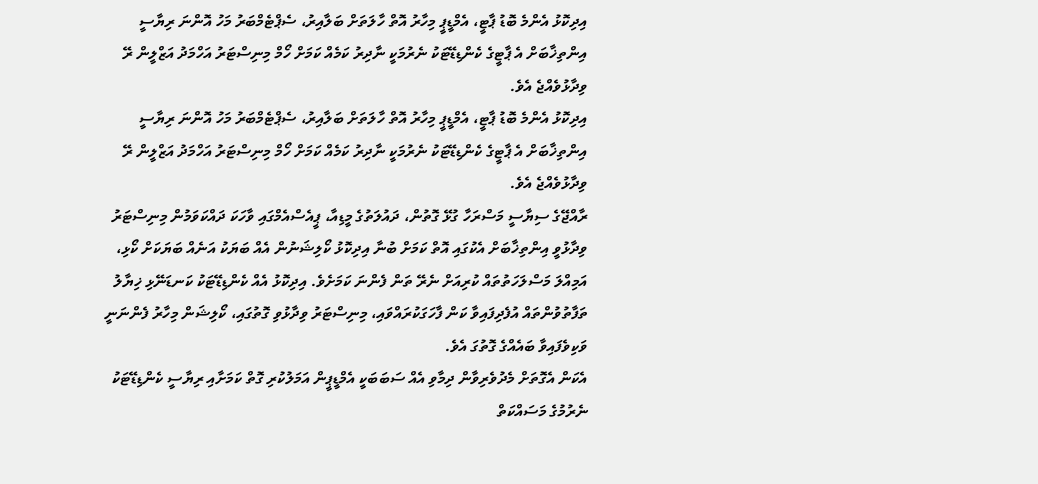އިދިކޮޅު އެންމެ ބޮޑު ޕާޓީ، އެމްޑީޕީ މިހާރު އޮތް ހާލަތަށް ބަލާއިރު، ސެޕްޓެމްބަރު މަހު އޮންނަ ރިޔާސީ އިންތިޚާބަށް އެ ޕާޓީގެ ކެންޑިޑޭޓަކު ނެރުމަކީ ނާދިރު ކަމެއް ކަމަށް ހޯމް މިނިސްޓަރު އަހްމަދު އަޒްލީން ރޭ ވިދާޅުވެއްޖެ އެވެ.
އިދިކޮޅު އެންމެ ބޮޑު ޕާޓީ، އެމްޑީޕީ މިހާރު އޮތް ހާލަތަށް ބަލާއިރު، ސެޕްޓެމްބަރު މަހު އޮންނަ ރިޔާސީ އިންތިޚާބަށް އެ ޕާޓީގެ ކެންޑިޑޭޓަކު ނެރުމަކީ ނާދިރު ކަމެއް ކަމަށް ހޯމް މިނިސްޓަރު އަހްމަދު އަޒްލީން ރޭ ވިދާޅުވެއްޖެ އެވެ.
ރާއްޖޭގެ ސިޔާސީ މަސްރަހާ ގުޅޭ ގޮތުން، ދައުލަތުގެ މީޑިއާ، ޕީއެސްއެމްގައި ވާހަކަ ދައްކަވަމުން މިނިސްޓަރު ވިދާޅުވީ އިންތިޚާބަށް އެކުގައި އޮތް ކަމަށް ބުނާ އިދިކޮޅު ކޯލިޝަނުން އެއް ބަޔަކު އަނެއް ބަޔަކަށް ކޯޅި، އަމިއްލަ މަސްލަހަތުތައް ކުރިއަށް ނެރޭ ތަން ފެންނަ ކަމަށެވެ. އިދިކޮޅު އެއް ކެންޑިޑޭޓަކު ކަނޑަނޭޅި ޚިޔާލު ތަފާތުވުންތައް އުފެދިފައިވާ ކަން ފާހަގަކުރައްވައި، މިނިސްޓަރު ވިދާޅުވި ގޮތުގައި، ކޯލިޝަން މިހާރު ފެންނަނީ ވަކިވެފައިވާ ބައެއްގެ ގޮތުގަ އެވެ.
އެކަން އެގޮތަށް މެދުވެރިވާން ދިމާވި އެއް ސަބަބަކީ އެމްޑީޕީން އަމަލުކުރި ގޮތް ކަމަށާއި ރިޔާސީ ކެންޑިޑޭޓަކު ނެރުމުގެ މަސައްކަތް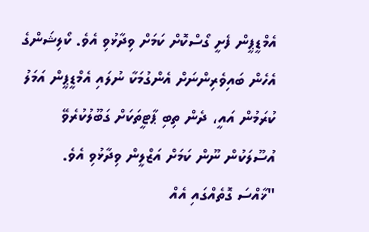އެމްޑީޕީން ފެށީ ގޯސްކޮށް ކަމަށް ވިދާޅުވި އެވެ. ކޯލިޝަންގެ އެހެން ބައިވެރިންނަށް އެންގުމަކާ ނުލައި އެމްޑީޕީން އަމަލު ކުރަމުން އައީ، ދެން ތިބި ޕާޓީތަކަށް ގަބޫލުކުރެވޭ އުސޫލަކުން ނޫން ކަމަށް އަޒްލީން ވިދާޅުވި އެވެ.
"ޚާއްސަ ގޮތެއްގައި އެއް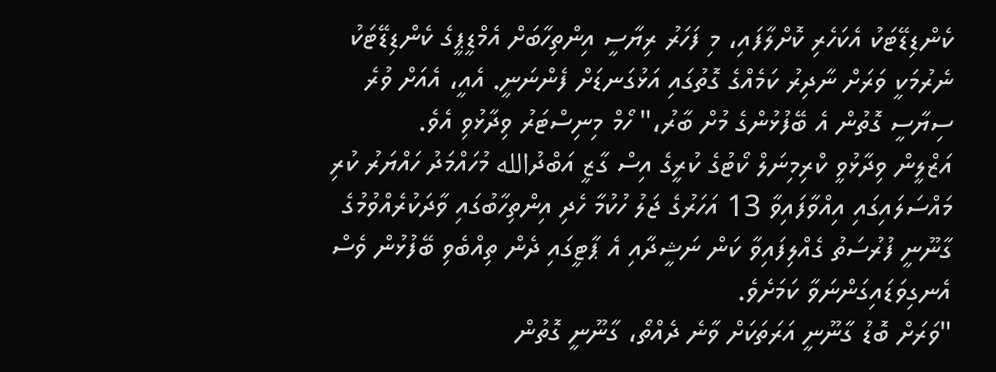ކެންޑިޑޭޓަކު އެކަހެރި ކޮށްލާފައި، މި ފަހަރު ރިޔާސީ އިންތިހާބަށް އެމްޑީޕީގެ ކެންޑިޑޭޓަކު ނެރުމަކީ ވަރަށް ނާދިރު ކަމެއްގެ ގޮތުގައި އަޅުގަނޑަށް ފެންނަނީ. އެއީ، އެއަށް ވުރެ ސިޔާސީ ގޮތުން އެ ބޭފުޅުންގެ މުށް ބާރު،" ހޯމް މިނިސްޓަރު ވިދާޅުވި އެވެ.
އަޒްލީން ވިދާޅުވީ ކްރިމިނަލް ކޯޓުގެ ކުރީގެ އިސް ގާޒީ އަބްދުالله މުހައްމަދު ހައްޔަރު ކުރި މައްސަލައިގައި އިއްވާފައިވާ 13 އަހަރުގެ ޖަލު ހުކުމާ ހެދި އިންތިހާބުގައި ވާދަކުރެއްވުމުގެ ގާނޫނީ ފުރުސަތު ގެއްލިފައިވާ ކަން ނަޝީދާއި އެ ޕާޓީގައި ދެން ތިއްބެވި ބޭފުޅުން ވެސް އެނގިވަޑައިގަންނަވާ ކަމަށެވެ.
"ވަރަށް ބޮޑު ގާނޫނީ އަރަތަކަށް ވާނެ ދެއްތޯ، ގާނޫނީ ގޮތުން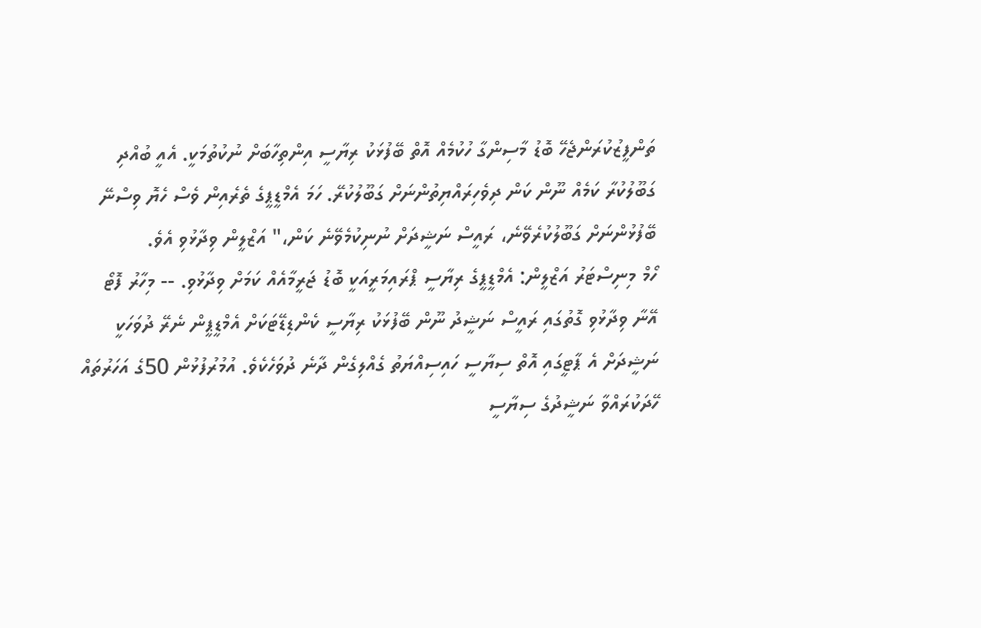ތަންފީޒުކުރަންޖެހޭ ބޮޑު މާސިންގާ ހުކުމެއް އޮތް ބޭފުޅަކު ރިޔާސީ އިންތިހާބަށް ނުކުތުމަކީ. އެއީ ބުއްދި ގަބޫލުކުރާ ކަމެއް ނޫން ކަން ދިވެހިރައްޔިތުންނަށް ގަބޫލުކުރޭ. ހަމަ އެމްޑީޕީގެ ތެރެއިން ވެސް ހެޔޮ ވިސްނޭ ބޭފުޅުންނަށް ގަބޫލުކުރެވޭނެ، ރައީސް ނަޝީދަށް ނުނިކުމެވޭނެ ކަން،" އަޒްލީން ވިދާޅުވި އެވެ.
ހޯމް މިނިސްޓަރު އަޒްލީން: އެމްޑީޕީގެ ރިޔާސީ ޕްރައިމަރީއަކީ ބޮޑު ޖަރީމާއެއް ކަމަށް ވިދާޅުވި. -- މިހާރު ފޮޓޯ
އޭނާ ވިދާޅުވި ގޮތުގައި ރައީސް ނަޝީދު ނޫން ބޭފުޅަކު ރިޔާސީ ކެންޑިޑޭޓަކަށް އެމްޑީޕީން ނެރޭ ދުވަހަކީ ނަޝީދަށް އެ ޕާޓީގައި އޮތް ސިޔާސީ ހައިސިއްޔަތު ގެއްލިގެން ދާނެ ދުވަހެކެވެ. އުމުރުފުޅުން 50ގެ އަހަރުތައް ހޭދަކުރައްވާ ނަޝީދުގެ ސިޔާސީ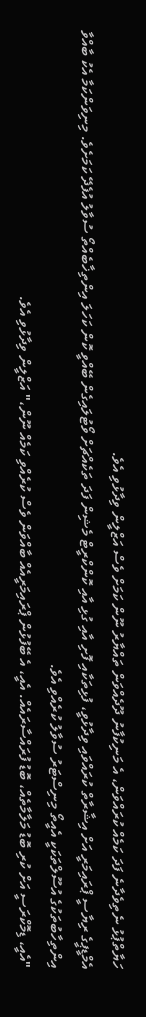ހަޔާތްޕުޅު ނެތިވެދާނެ ފަދަ ކަމެއް ކުރައްވަން، އެ މަނިކުފާނު ދޫދެއްވަން ތައްޔާރު ނޫން ކަމަށް ވެސް އަޒްލީން ވިދާޅުވި އެވެ.
އެމްޑީޕީގެ ރިޔާސީ ޕްރައިމަރީ އަށް އިޝާރާތް ކުރައްވައި ވިދާޅުވީ، ފުޅިތަކާއި ފޮށި އާއި ގުޅި އާއި ކޮންކްރީޓް މެޝިން ފަދަ ތަކެއްޗަށް ވޯޓުލައިގެން ބޭއްވީ ކޮން ކަހަލަ އިންތިޚާބެއްތޯ ސުވާލު އުފެދޭ ކަމަށެވެ. މިނިވަންކަމާ އެކު ބާއްވާ އިންތިހާބުތަކުގެ އުސޫލްތަކަކީ އެއީތޯ މިނިސްޓަރު ސުވާލު ކުރެއްވި އެވެ.
"އެއީ، ޑިމޮކްރަސީ އަށް ކުރި ބޮޑު މަލާމާތެއް، ބޮޑު ފުރައްސާރައެއް. އެއީ، އެ ބޭފުޅުން ޕްރައިމަރީއެއް ބާއްވަން ވެސް ކުރެއްވި ކަމެއް ނޫން،" އަޒްލީން ވިދާޅުވި އެވެ.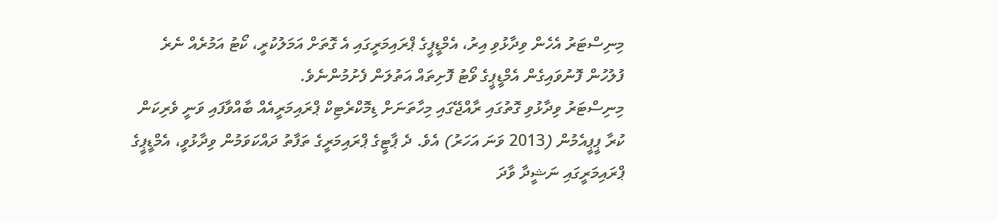މިނިސްޓަރު އެހެން ވިދާޅުވި އިރު، އެމްޑީޕީގެ ޕްރައިމަރީގައި އެ ގޮތަށް އަމަލުކުރީ، ކޯޓު އަމުރެއް ނެރެ ފުލުހުން ފޮނުވައިގެން އެމްޑީޕީގެ ވޯޓު ފޮށިތައް އަތުލަން ފެށުމުންނެވެ.
މިނިސްޓަރު ވިދާޅުވި ގޮތުގައި ރާއްޖޭގައި މިހާތަނަށް ޑިމޮކްރެޓިކް ޕްރައިމަރީއެއް ބާއްވާފައި ވަނީ ވެރިކަން ކުރާ ޕީޕީއެމުން (2013 ވަނަ އަހަރު) އެވެ. ދެ ޕާޓީގެ ޕްރައިމަރީގެ ތަފާތު ދައްކަވަމުން ވިދާޅުވީ، އެމްޑީޕީގެ ޕްރައިމަރީގައި ނަޝީދާ ވާދަ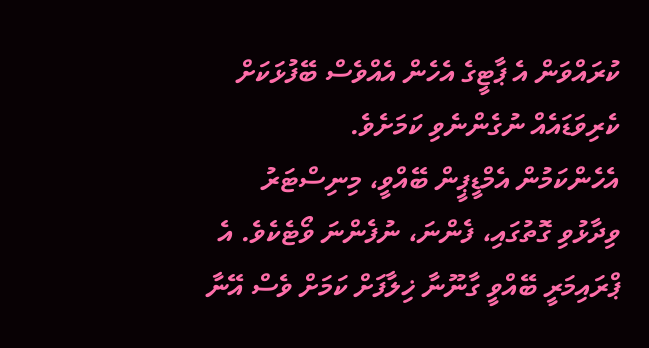ކުރައްވަން އެ ޕާޓީގެ އެހެން އެއްވެސް ބޭފުޅަކަށް ކެރިވަޑައެއް ނުގެންނެވި ކަމަށެވެ.
އެހެންކަމުން އެމްޑީޕީން ބޭއްވީ، މިނިސްޓަރު ވިދާޅުވި ގޮތުގައި، ފެންނަ، ނުފެންނަ ވޯޓެކެވެ. އެ ޕްރައިމަރީ ބޭއްވީ ގާނޫނާ ޚިލާފަށް ކަމަށް ވެސް އޭނާ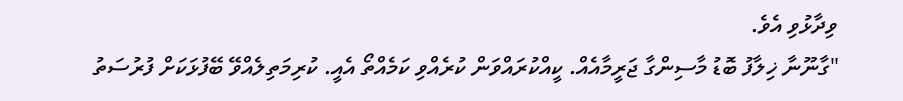ވިދާޅުވި އެވެ.
"ގާނޫނާ ޚިލާފު ބޮޑު މާސިންގާ ޖަރީމާއެއް. ކީއްކުރައްވަން ކުރެއްވި ކަމެއްތޯ އެއީ. ކުރިމަތިލެއްވޭ ބޭފުޅަކަށް ފުރުސަތު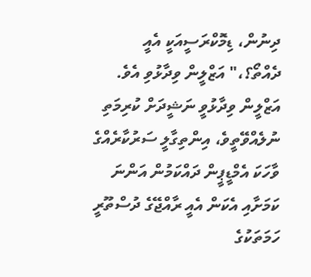ދިނުން، ޑިމޮކްރަސީއަކީ އެއީ ދެއްތޯ؟،" އަޒްލީން ވިދާޅުވި އެވެ.
އަޒްލީން ވިދާޅުވީ ނަޝީދަށް ކުރިމަތި ނުލެއްވޭތީވެ، އިންތިގާލީ ސަރުކާރެއްގެ ވާހަކަ އެމްޑީޕީން ދައްކަމުން އަންނަ ކަމަށާއި އެކަން އެއީ ރާއްޖޭގެ ދުސްތޫރީ ހަމަތަކުގެ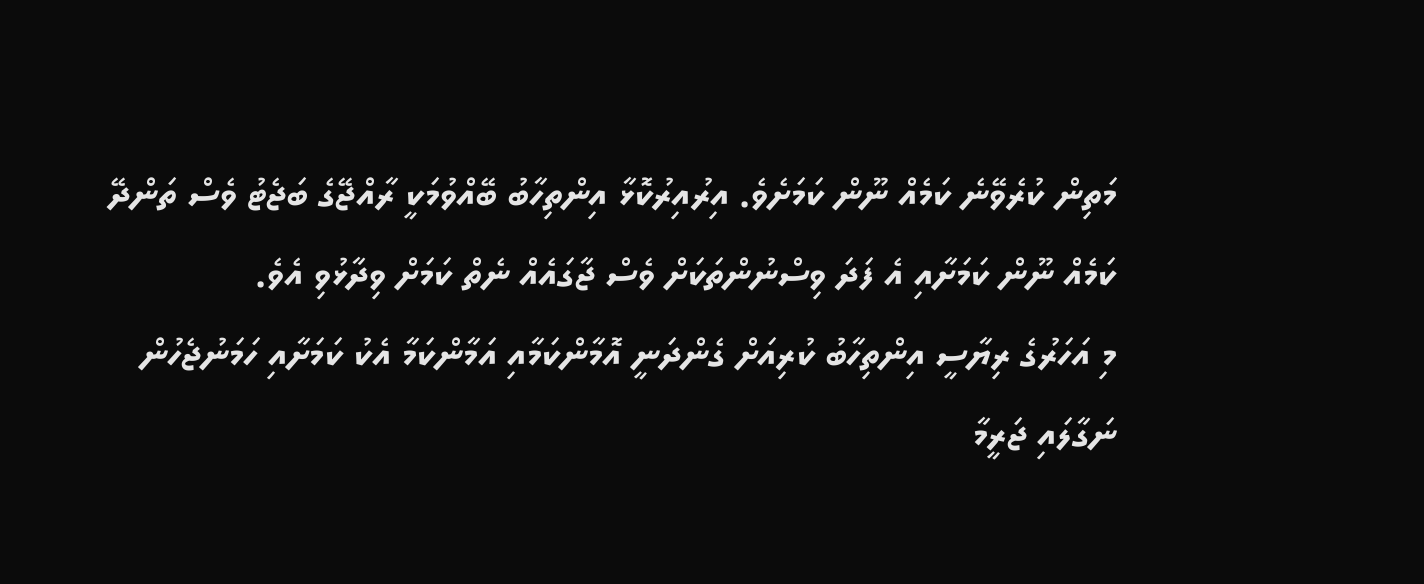މަތިން ކުރެވޭނެ ކަމެއް ނޫން ކަމަށެވެ. އިރުއިރުކޮޅާ އިންތިހާބު ބޭއްވުމަކީ ރާއްޖޭގެ ބަޖެޓު ވެސް ތަންދޭ ކަމެއް ނޫން ކަމަށާއި އެ ފަދަ ވިސްނުންތަކަށް ވެސް ޖާގައެއް ނެތް ކަމަށް ވިދާޅުވި އެވެ.
މި އަހަރުގެ ރިޔާސީ އިންތިހާބު ކުރިއަށް ގެންދަނީ އޮމާންކަމާއި އަމާންކަމާ އެކު ކަމަށާއި ހަމަނުޖެހުން ނަގާލައި ޖަރީމާ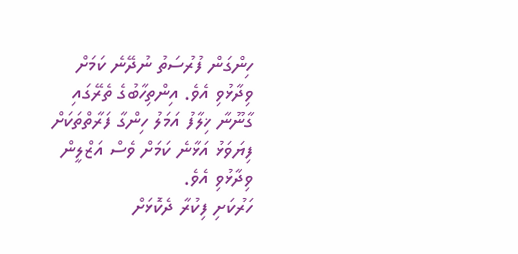ހިންގަން ފުރުސަތު ނުދޭނެ ކަމަށް ވިދާޅުވި އެވެ. އިންތިހާބުގެ ތެރޭގައި ގާނޫނާ ޚިލާފު އަމަލު ހިންގާ ފަރާތްތަކަށް ފިޔަވަޅު އަޅާނެ ކަމަށް ވެސް އަޒްލީން ވިދާޅުވި އެވެ.
ހަރުކަށި ފިކުރާ ދެކޮޅަށް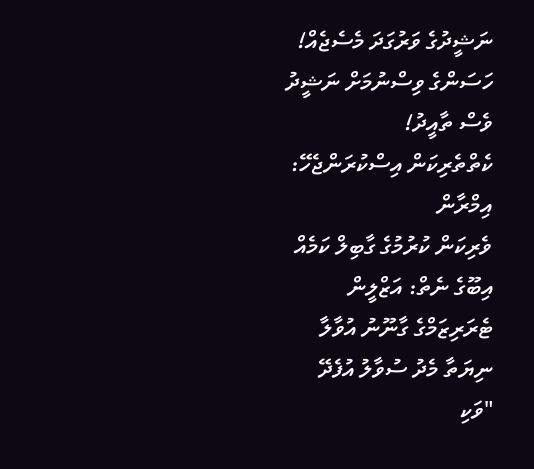ނަޝީދުގެ ވަރުގަދަ މެސެޖެއް!
ހަސަންގެ ވިސްނުމަށް ނަޝީދު ވެސް ތާއީދު!
ކެތްތެރިކަން އިސްކުރަންޖެހޭ: އިމްރާން
ވެރިކަން ކުރުމުގެ ގާބިލް ކަމެއް އިބޫގެ ނެތް: އަޒްލީން
ޓެރަރިޒަމްގެ ގާނޫނު އުވާލާ ނިޔަތާ މެދު ސުވާލު އުފެދޭ
"ވަކި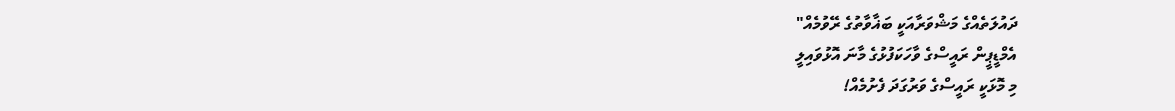ދައުލަތެއްގެ މަޝްވަރާއަކީ ބަޣާވާތުގެ ރޭވުމެއް"
އެމްޑީޕީން ރައީސްގެ ވާހަކަފުޅުގެ މާނަ އޮޅުވައިލީ
މި މޮޅަކީ ރައީސްގެ ވަރުގަދަ ފެށުމެއް!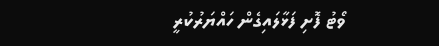ވޯޓު ފޮށި ފަޅާލައިގެން ހައްޔަރުކުރީ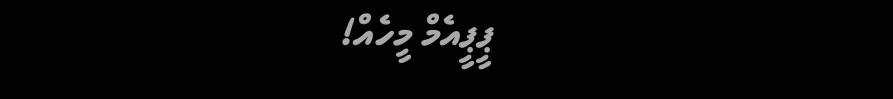ޕީޕީއެމް މީހެއް!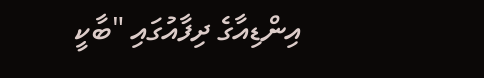އިންޑިއާގެ ދިފާއުގައި "ބާކީ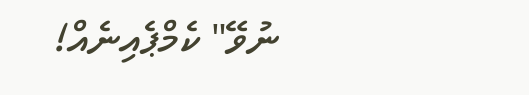ނުވޭ" ކެމްޕެއިނެއް!